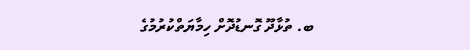ބ. ތުޅާދޫ ގޮނޑުދޮށް ހިމާޔަތްކުރުމުގެ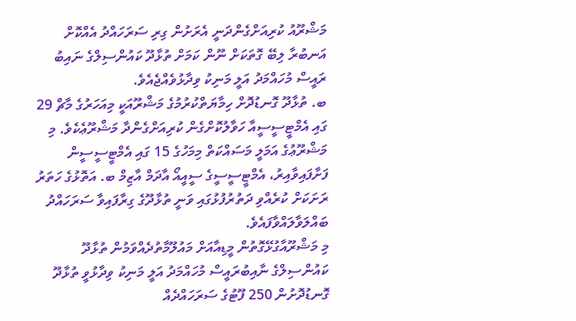މަޝްރޫއު ކުރިއަށްގެންދަނީ އެރަށުން ގިރި ސަރަހައްދު އެއްކޮށް އަނބުރާ ލިބޭ ގޮތަކަށް ނޫން ކަމަށް ތުޅާދޫ ކައުންސިލްގެ ނައިބު ރައީސް މުހައްމަދު އަލީ މަނިކު ވިދާޅުވެއްޖެއެވެ.
ބ. ތުޅާދޫ ގޮނޑުދޮށް ހިމާޔަތްކުރުމުގެ މަޝްރޫއަކީ މިއަހަރުގެ މާޗް 29 ގައި އެމްޓީސީސީއާ ހަވާލުކޮށްގެން ކުރިއަށްގެންދާ މަޝްރޫޢެކެވެ. މި މަޝްރޫޢުގެ އަމަލީ މަސައްކަތް މިމަހުގެ 15 ގައި އެމްޓީސީސީން ފަށާފައިވާއިރު، އެމްޓީސީސީގެ ސީއީއޯ އާދަމް އާޒިމް ބ. އަތޮޅުގެ ހަތަރު ރަށަކަށް ކުރެއްވި ދަތުރުފުޅުގައި ވަނީ ތުޅާދޫގެ ގިރާފައިވާ ސަރަހައްދު ބައްލަވާލައްވާފައެވެ.
މި މަޝްރޫއާގުޅޭގޮތުން މީޑިއާއަށް މައުލޫމާތުދެއްވަމުން ތުޅާދޫ ކައުންސިލްގެ ނާއިބުރައީސް މުހައްމަދު އަލީ މަނިކު ވިދާޅުވީ ތުޅާދޫ ގޮނޑުދޮށުން 250 ފޫޓުގެ ސަރަހައްދެއް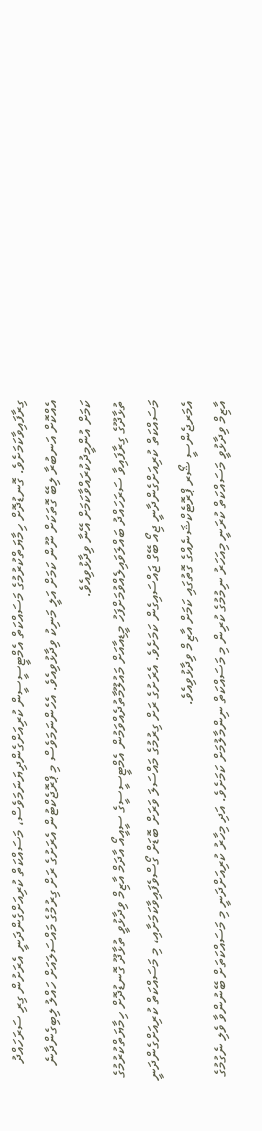ގިރާފައިވާކަމަށެވެ. ގޮނޑުދޮށް ހިމާޔަތްކުރުމުގެ މަސައްކަތް އެމްޓީސީސީން ކުރިއަށްގެންދިޔަނަމަވެސް، މަސައްކަތް ކުރިއަށްގެންދަނީ އެރަށުން ގިރި ސަރަހައްދު އެއްކޮށް އަނބުރާ ލިބޭ ގޮތަކަށް ނޫން ކަމަށް އަލީ މަނިކު ވިދާޅުވިއެވެ. އެހެންނަމަވެސް މި ޕްރޮޖެކްޓުން އެރަށުގެ ރަށް ގިރުމުގެ މައްސަލައަށް ހައްލު ލިބިގެންދާނެ ކަމަށް އުންމީދުކުރައްވާކަމަށް އޭނާ ވިދާޅުވިއެވެ.
ތުޅާދޫގެ ގިރާފައިވާ ސަރަހައްދު ބައްލަވައިލެއްވުމަށްފަހު މީޑިއާއަށް މައުލޫމާތުދެއްވަމުން އެމްޓީސީސީގެ ސީއީއޯ އާދަމް އާޒިމް ވިދާޅުވީ ތުޅާދޫ ގޮނޑުދޮށް ހިމާޔަތްކުރުމުގެ މަސައްކަތް ކުރިއަށްގެންދާނީ ޖިއޯ ބޭގް ޖައްސައިގެން ކަމަށެވެ. އެރަށުގެ ރަށް ގިރުމުގެ މައްސަލަ ވަރަށް ބޮޑަށް ގޯސްވެފައިވާކަމަށާއި، މި މަސައްކަތް ކުރިއަށްގެންދަނީ އެމަރޖެންސީ ޝޯރ ޕްރޮޓެކްޝަނެއްގެ ގޮތުގައި ކަމަށް އާޒިމް ވިދާޅުވިއެވެ.
އާޒިމް ވިދާޅުވީ މަސައްކަތް ކުރަނީ މިއަހަރު ނިމުމުގެ ކުރިން މި މަސައްކަތް ނިންމާލުމަށް ކަމަށެވެ. އަދި މިހާރު ކުރިއަށްދަނީ މި މަސައްކަތަށް ބޭނުންވާ ވެލި ނެގުމުގެ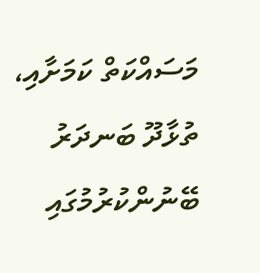މަސައްކަތް ކަމަށާއި، ތުޅާދޫ ބަނދަރު ބޭނުންކުރުމުގައި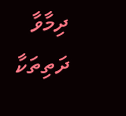ދިމާވާ ދަތިތަކާ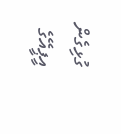ގުޅިގެން އީޕީއޭގެ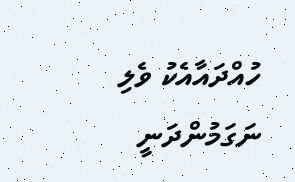ހުއްދައާއެކު ވެލި ނަގަމުންދަނީ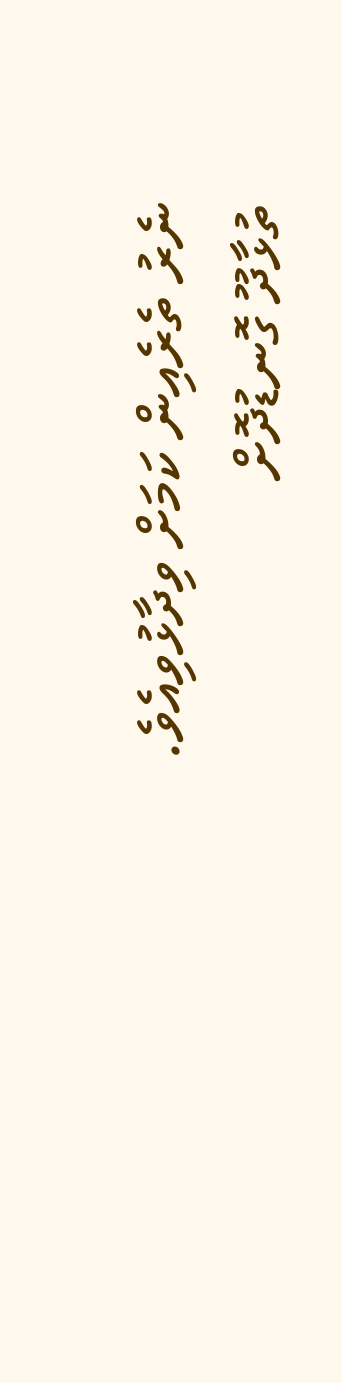ނެރު ތެރެއިން ކަމަށް ވިދާޅުވިއެވެ.
ތުޅާދޫ ގޮނޑުދޮށް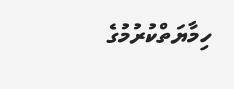ހިމާޔަތްކުރުމުގެ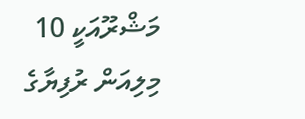މަޝްރޫއަކީ 10 މިލިއަން ރުފިޔާގެ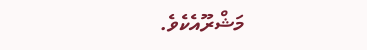މަޝްރޫއެކެވެ.